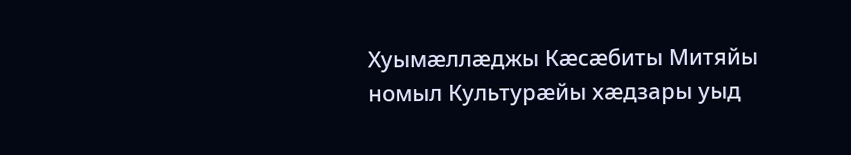Хуымæллæджы Кæсæбиты Митяйы номыл Культурæйы хæдзары уыд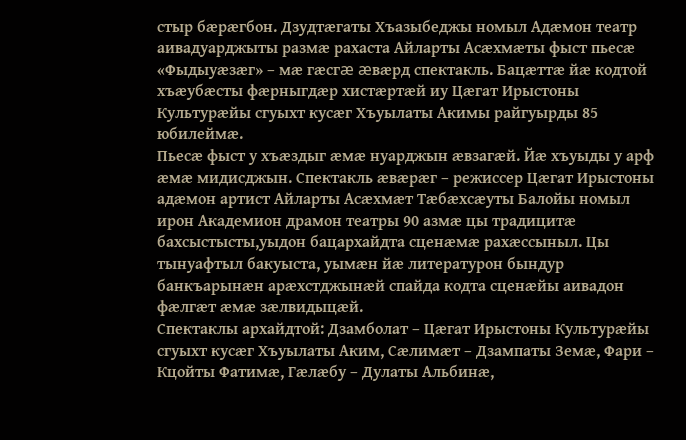стыр бæрæгбон. Дзудтæгаты Хъазыбеджы номыл Адæмон театр аивадуарджыты размæ рахаста Айларты Асæхмæты фыст пьесæ «Фыдыуæзæг» – мæ гæсгæ æвæрд спектакль. Бацæттæ йæ кодтой хъæубæсты фæрныгдæр хистæртæй иу Цæгат Ирыстоны Культурæйы сгуыхт кусæг Хъуылаты Акимы райгуырды 85 юбилеймæ.
Пьесæ фыст у хъæздыг æмæ нуарджын æвзагæй. Йæ хъуыды у арф æмæ мидисджын. Спектакль æвæрæг – режиссер Цæгат Ирыстоны адæмон артист Айларты Асæхмæт Тæбæхсæуты Балойы номыл ирон Академион драмон театры 90 азмæ цы традицитæ бахсыстысты,уыдон бацархайдта сценæмæ рахæссыныл. Цы тынуафтыл бакуыста, уымæн йæ литературон бындур банкъарынæн арæхстджынæй спайда кодта сценæйы аивадон фæлгæт æмæ зæлвидыцæй.
Спектаклы архайдтой: Дзамболат – Цæгат Ирыстоны Культурæйы сгуыхт кусæг Хъуылаты Аким, Сæлимæт – Дзампаты Земæ, Фари – Кцойты Фатимæ, Гæлæбу – Дулаты Альбинæ,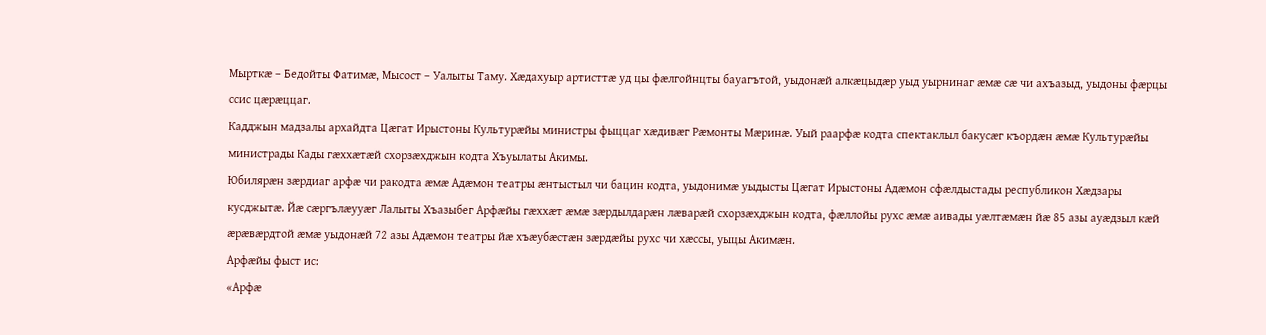Мырткæ – Бедойты Фатимæ, Мысост – Уалыты Таму. Хæдахуыр артисттæ уд цы фæлгойнцты бауагътой, уыдонæй алкæцыдæр уыд уырнинаг æмæ сæ чи ахъазыд, уыдоны фæрцы ссис цæрæццаг.
Кадджын мадзалы архайдта Цæгат Ирыстоны Культурæйы министры фыццаг хæдивæг Рæмонты Мæринæ. Уый раарфæ кодта спектаклыл бакусæг къордæн æмæ Культурæйы министрады Кады гæххæтæй схорзæхджын кодта Хъуылаты Акимы.
Юбилярæн зæрдиаг арфæ чи ракодта æмæ Адæмон театры æнтыстыл чи бацин кодта, уыдонимæ уыдысты Цæгат Ирыстоны Адæмон сфæлдыстады республикон Хæдзары кусджытæ. Йæ сæргълæууæг Лалыты Хъазыбег Арфæйы гæххæт æмæ зæрдылдарæн лæварæй схорзæхджын кодта, фæллойы рухс æмæ аивады уæлтæмæн йæ 85 азы ауæдзыл кæй æрæвæрдтой æмæ уыдонæй 72 азы Адæмон театры йæ хъæубæстæн зæрдæйы рухс чи хæссы, уыцы Акимæн.
Арфæйы фыст ис:
«Арфæ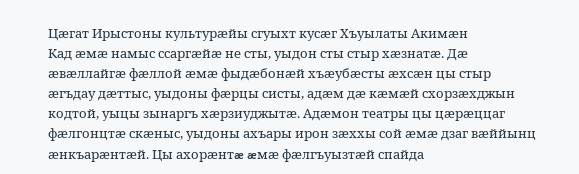Цæгат Ирыстоны культурæйы сгуыхт кусæг Хъуылаты Акимæн
Кад æмæ намыс ссаргæйæ не сты, уыдон сты стыр хæзнатæ. Дæ æвæллайгæ фæллой æмæ фыдæбонæй хъæубæсты æхсæн цы стыр æгъдау дæттыс, уыдоны фæрцы систы, адæм дæ кæмæй схорзæхджын кодтой, уыцы зынаргъ хæрзиуджытæ. Адæмон театры цы цæрæццаг фæлгонцтæ скæныс, уыдоны ахъары ирон зæххы сой æмæ дзаг вæййынц æнкъарæнтæй. Цы ахорæнтæ æмæ фæлгъуызтæй спайда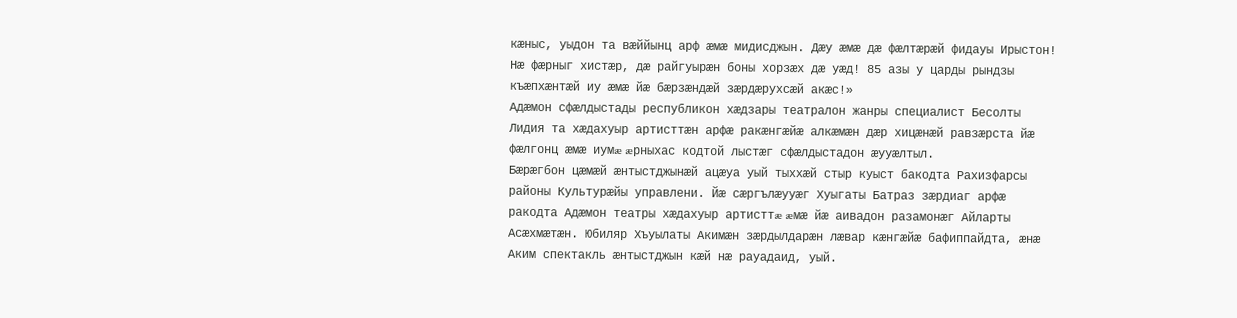кæныс, уыдон та вæййынц арф æмæ мидисджын. Дæу æмæ дæ фæлтæрæй фидауы Ирыстон!
Нæ фæрныг хистæр, дæ райгуырæн боны хорзæх дæ уæд! 85 азы у царды рындзы къæпхæнтæй иу æмæ йæ бæрзæндæй зæрдæрухсæй акæс!»
Адæмон сфæлдыстады республикон хæдзары театралон жанры специалист Бесолты Лидия та хæдахуыр артисттæн арфæ ракæнгæйæ алкæмæн дæр хицæнæй равзæрста йæ фæлгонц æмæ иумæ æрныхас кодтой лыстæг сфæлдыстадон æууæлтыл.
Бæрæгбон цæмæй æнтыстджынæй ацæуа уый тыххæй стыр куыст бакодта Рахизфарсы районы Культурæйы управлени. Йæ сæргълæууæг Хуыгаты Батраз зæрдиаг арфæ ракодта Адæмон театры хæдахуыр артисттæ æмæ йæ аивадон разамонæг Айларты Асæхмæтæн. Юбиляр Хъуылаты Акимæн зæрдылдарæн лæвар кæнгæйæ бафиппайдта, æнæ Аким спектакль æнтыстджын кæй нæ рауадаид, уый.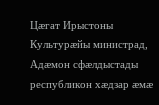Цæгат Ирыстоны Культурæйы министрад, Адæмон сфæлдыстады республикон хæдзар æмæ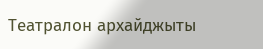Театралон архайджыты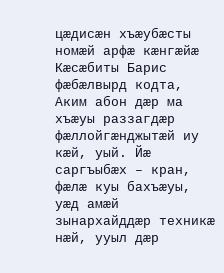цæдисæн хъæубæсты номæй арфæ кæнгæйæ Кæсæбиты Барис фæбæлвырд кодта, Аким абон дæр ма хъæуы раззагдæр фæллойгæнджытæй иу кæй, уый. Йæ саргъыбæх – кран, фæлæ куы бахъæуы, уæд амæй зынархайддæр техникæ нæй, ууыл дæр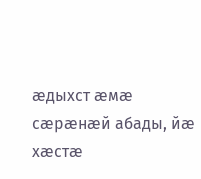æдыхст æмæ сæрæнæй абады, йæ хæстæ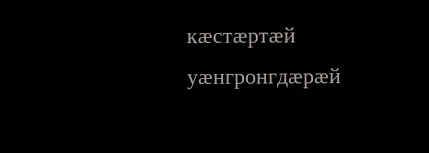кæстæртæй уæнгронгдæрæй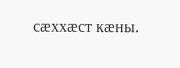сæххæст кæны.